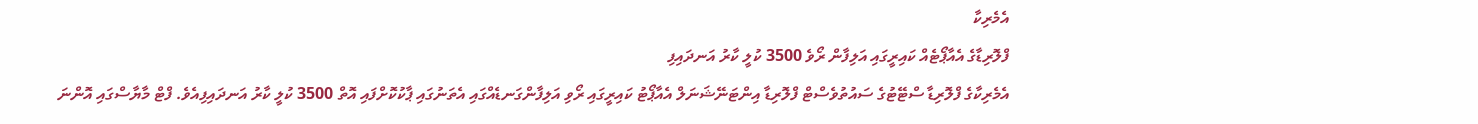އެމެރިކާ
ފްލޮރިޑާގެ އެއާޕޯޓެއް ކައިރީގައި އަލިފާން ރޯވެ 3500 ކުލީ ކާރު އަނދައިފި
އެމެރިކާގެ ފްލޮރިޑާ ސްޓޭޓުގެ ސައުތުވެސްޓް ފްލޮރިޑާ އިންޓަނޭޝަނަލް އެއާޕޯޓު ކައިރީގައި ރޯވި އަލިފާންގަނޑެއްގައި އެތަނުގައި ޕާކުކޮށްފައި އޮތް 3500 ކުލީ ކާރު އަނދައިފިއެވެ. ފްޓް މާޔާސްގައި އޮންނަ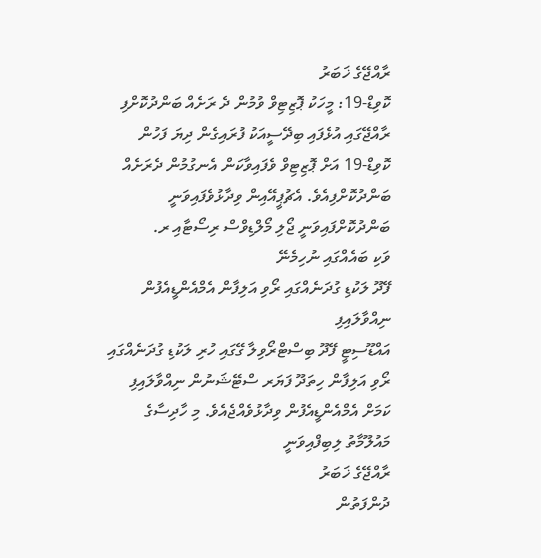ރާއްޖޭގެ ޚަބަރު
ކޮވިޑް-19: މީހަކު ޕޮޒިޓިވް ވުމުން ދެ ރަށެއް ބަންދުކޮށްފި
ރާއްޖޭގައި އުޅެފައި ބިދޭސީއަކު ފުރައިގެން ދިޔަ ފަހުން ކޮވިޑް-19 އަށް ޕޮޒިޓިވް ވެފައިވާކަން އެނގުމުން ދެރަށެއް ބަންދުކޮށްފިއެވެ. އެޗުޕީއޭއިން ވިދާޅުވެފައިވަނީ ބަންދުކޮށްފައިވަނީ ޖޯލި މޯލްޑިވްސް ރިސޯޓާއި ރ.
ވަކި ބައެއްގައި ނުހިމެނޭ
ފޭދޫ ލަކުޑި ގުދަނެއްގައި ރޯވި އަލިފާން އެމްއެންޑީއެފުން ނިއްވާލައިފި
އައްޑޫސިޓީ ފޭދޫ ބިސްޓްރޯވިލާ ގޭގައި ހުރި ލަކުޑި ގުދަނެއްގައި ރޯވި އަލިފާން ހިތަދޫ ފަޔަރ ސްޓޭޝަނުން ނިއްވާލައިފި ކަމަށް އެމްއެންޑީއެފުން ވިދާޅުވެއްޖެއެވެ. މި ހާދިސާގެ މައުލޫމާތު ލިބިފްއިވަނީ
ރާއްޖޭގެ ޚަބަރު
ދުންފަތުން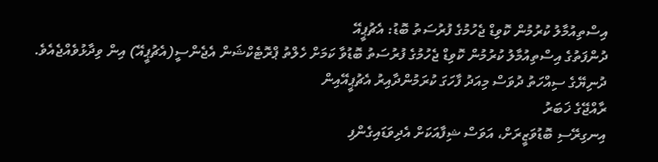އިސްތިއުމާލު ކުރުމުން ކޮވިޑް ޖެހުމުގެ ފުރުސަތު ބޮޑު: އެޗުޕީއޭ
ދުންފަތުގެ އިސްތިއުމާލު ކުރުމުން ކޮވިޑް ޖެހުމުގެ ފުރުސަތު ބޮޑުވާ ކަމަށް ހެލްތު ޕްރޮޓެކްޝަން އެޖެންސީ(އެޗުޕީއޭ) އިން ވިދާޅުވެއްޖެއެވެ. ދުނިޔޭގެ ސިއްހަތު ދުވަސް މިއަދު ފާހަގަ ކުރަމުންދާއިރު އެޗުޕީއޭއިން
ރާއްޖޭގެ ޚަބަރު
އިނގިރޭސި ބޮޑުވަޒީރަށް، އަވަސް ޝިފާއަކަށް އެދިވަޑައިގެންފި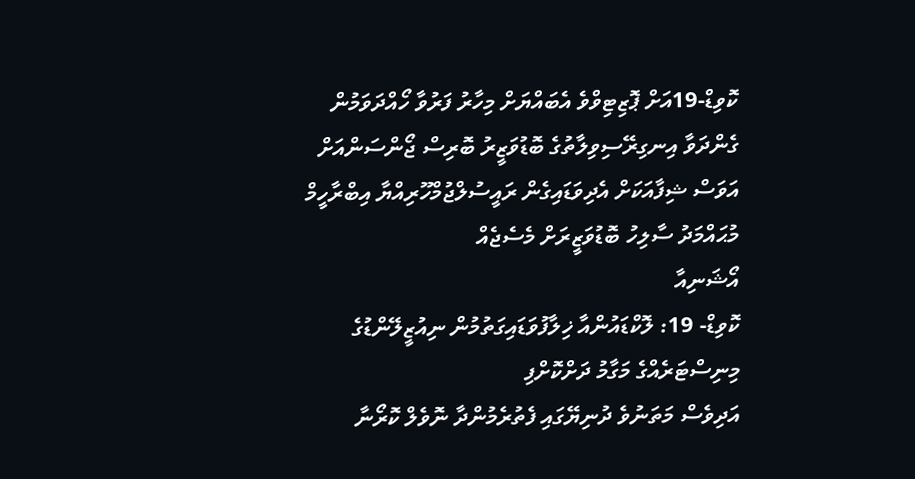ކޮވިޑް-19އަށް ޕޮޒިޓިވްވެ އެބައްޔަށް މިހާރު ފަރުވާ ހޯއްދަވަމުން ގެންދަވާ އިނގިރޭސިވިލާތުގެ ބޮޑުވަޒީރު ބޮރިސް ޖޯންސަންއަށް އަވަސް ޝިފާއަކަށް އެދިވަޑައިގެން ރައީސުލްޖުމްހޫރިއްޔާ އިބްރާހީމް މުޙައްމަދު ސާލިހު ބޮޑުވަޒީރަށް މެސެޖެއް
އޯޝަނިއާ
ކޮވިޑް- 19: ލޮކްޑައުންއާ ޚިލާފުވަޑައިގަތުމުން ނިއުޒީލޭންޑުގެ މިނިސްޓަރެއްގެ މަގާމު ދަށްކޮށްފި
އަދިވެސް މަތަނުވެ ދުނިޔޭގައި ފެތުރެމުންދާ ނޮވެލް ކޮރޯނާ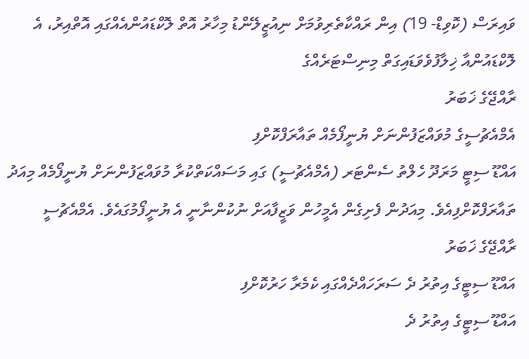ވައިރަސް (ކޮވިޑް- 19) އިން ރައްކާތެރިވުމަށް ނިއުޒީލޭންޑު މިހާރު އޮތް ލޮކްޑައުންއެއްގައި އޮތްއިރު، އެ ލޮކްޑައުންއާ ޚިލާފުވެވަޑައިގަތް މިނިސްޓަރެއްގެ
ރާއްޖޭގެ ޚަބަރު
އެމްއެޗުސީގެ މުވައްޒަފުންނަށް ޔުނީފޯމެއް ތައާރަފްކޮށްފި
އައްޑޫ ސިޓީ މަރަދޫ ހެލްތު ސެންޓަރ (އެމްއެޗުސީ) ގައި މަސައްކަތްކުރާ މުވައްޒަފުންނަށް ޔުނީފޯމެއް މިއަދު ތައާރަފްކޮށްފިއެވެ. މިއަދުން ފެށިގެން އެމީހުން ވަޒީފާއަށް ނުކުންނާނީ އެ ޔުނީފޯމުގައެވެ. އެމްއެޗުސީ
ރާއްޖޭގެ ޚަބަރު
އައްޑޫ ސިޓީގެ އިތުރު ދެ ސަރަހައްދެއްގައި ކެމެރާ ހަރުކޮށްފި
އައްޑޫ ސިޓީގެ އިތުރު ދެ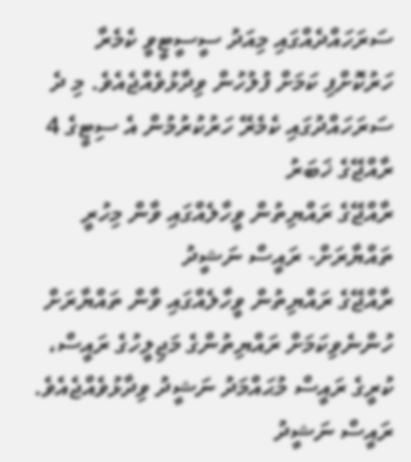ސަރަހައްދެއްގައި މިއަދު ސީސީޓީވީ ކެމެރާ ހަރުކޮށްފި ކަމަށް ފުލުހުން ވިދާޅުވެއްޖެއެވެ. މި ދެ ސަރަހައްދުގައި ކެމެރޭ ހަރުކުރުމުން އެ ސިޓީގެ 4
ރާއްޖޭގެ ޚަބަރު
ރާއްޖޭގެ ރައްޔިތުން ވީހާލެއްގައި ވާން މިހުރީ ތައްޔާރަށް- ރައީސް ނަޝީދު
ރާއްޖޭގެ ރައްޔިތުން ވީހާލެއްގައި ވާން ތައްޔާރަށް ހުންނެވިކަމަށް ރައްޔިތުންގެ މަޖިލީހުގެ ރައީސް، ކުރީގެ ރައީސް މުޙައްމަދު ނަޝީދު ވިދާޅުވެއްޖެއެވެ. ރައީސް ނަޝީދު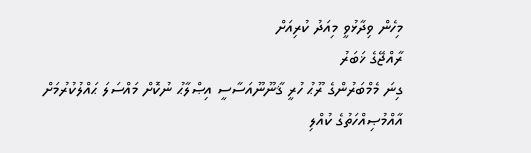މިހެން ވިދާޅުވީ މިއަދު ކުރިއަށް
ރާއްޖޭގެ ޚަބަރު
ގިނަ މެމްބަރުންގެ ރޫޙު ހުރީ ޤާނޫނޫއަސާސީ އިޞްލާޙު ނުކޮށް މައްސަލަ ޙައްލުކުރުމަށް
އާއްމުޞިއްހަތުގެ ކުއްލި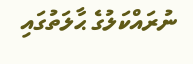ނުރައްކަލުގެ ޙާލަތުގައި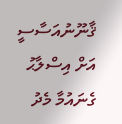ޤާނޫނުއަސާސީ އަށް އިސްލާޙު ގެނައުމާ މެދު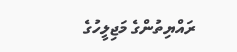ރައްޔިތުންގެ މަޖިލީހުގެ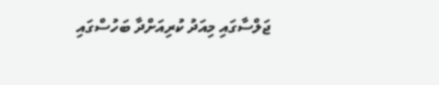ޖަލްސާގައި މިއަދު ކުރިއަށްދާ ބަހުސްގައި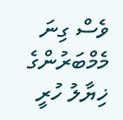ވެސް ގިނަ މެމްބަރުންގެ ޚިޔާލު ހުރީ